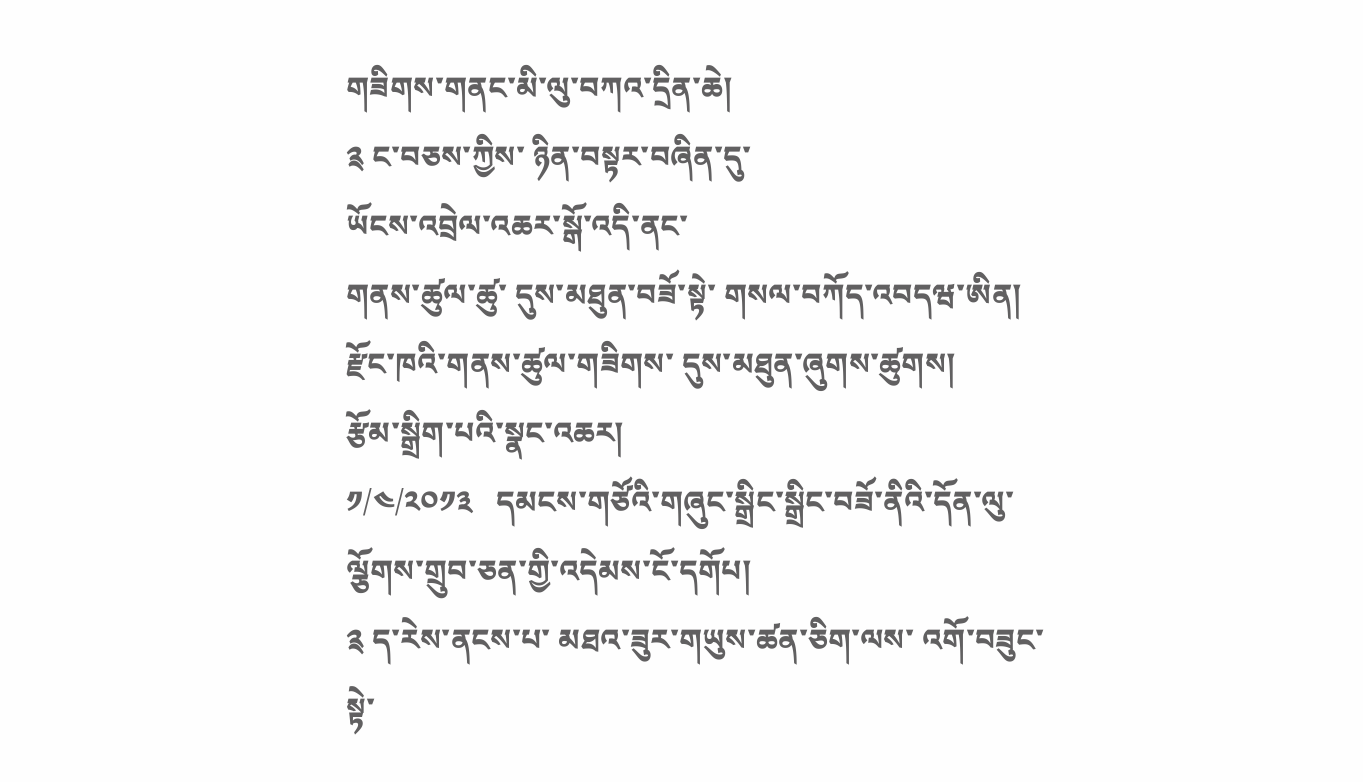གཟིགས་གནང་མི་ལུ་བཀའ་དྲིན་ཆེ།
༉ ང་བཅས་ཀྱིས་ ཉིན་བསྟར་བཞིན་དུ་
ཡོངས་འབྲེལ་འཆར་སྒོ་འདི་ནང་
གནས་ཚུལ་ཚུ་ དུས་མཐུན་བཟོ་སྟེ་ གསལ་བཀོད་འབདཝ་ཨིན།
རྫོང་ཁའི་གནས་ཚུལ་གཟིགས་ དུས་མཐུན་ཞུགས་ཚུགས།
རྩོམ་སྒྲིག་པའི་སྣང་འཆར།
༡/༤/༢༠༡༣   དམངས་གཙོའི་གཞུང་སྒྲིང་སྒྲིང་བཟོ་ནིའི་དོན་ལུ་ ལྕོགས་གྲུབ་ཅན་གྱི་འདེམས་ངོ་དགོཔ།
༉ ད་རེས་ནངས་པ་ མཐའ་ཟུར་གཡུས་ཚན་ཅིག་ལས་ འགོ་བཟུང་སྟེ་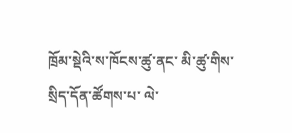ཁྲོམ་སྡེའི་ས་ཁོངས་ཚུ་ནང་ མི་ཚུ་གིས་ སྲིད་དོན་ཚོགས་པ་ ལེ་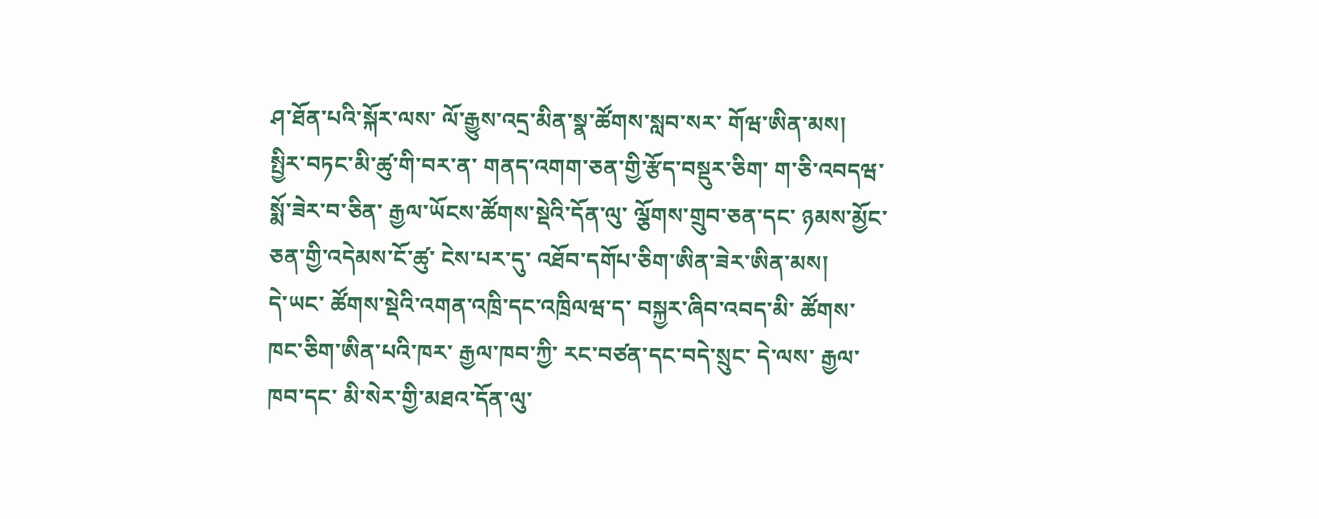ཤ་ཐོན་པའི་སྐོར་ལས་ ལོ་རྒྱུས་འདྲ་མིན་སྣ་ཚོགས་སླབ་སར་ གོཝ་ཨིན་མས།
སྤྱིར་བཏང་མི་ཚུ་གི་བར་ན་ གནད་འགག་ཅན་གྱི་རྩོད་བསྡུར་ཅིག་ ག་ཅི་འབདཝ་སྨོ་ཟེར་བ་ཅིན་ རྒྱལ་ཡོངས་ཚོགས་སྡེའི་དོན་ལུ་ ལྕོགས་གྲུབ་ཅན་དང་ ཉམས་མྱོང་ཅན་གྱི་འདེམས་ངོ་ཚུ་ ངེས་པར་དུ་ འཐོབ་དགོཔ་ཅིག་ཨིན་ཟེར་ཨིན་མས།
དེ་ཡང་ ཚོགས་སྡེའི་འགན་འཁྲི་དང་འཁྲིལཝ་ད་ བསྐྱར་ཞིབ་འབད་མི་ ཚོགས་ཁང་ཅིག་ཨིན་པའི་ཁར་ རྒྱལ་ཁབ་ཀྱི་ རང་བཙན་དང་བདེ་སྲུང་ དེ་ལས་ རྒྱལ་ཁབ་དང་ མི་སེར་གྱི་མཐའ་དོན་ལུ་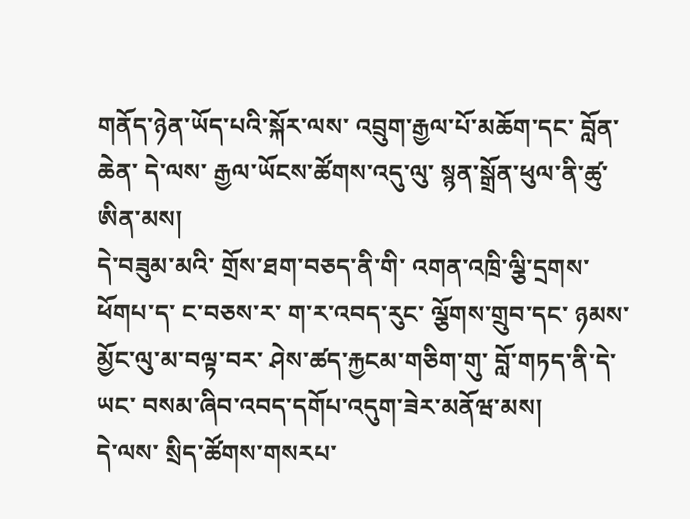གནོད་ཉེན་ཡོད་པའི་སྐོར་ལས་ འབྲུག་རྒྱལ་པོ་མཆོག་དང་ བློན་ཆེན་ དེ་ལས་ རྒྱལ་ཡོངས་ཚོགས་འདུ་ལུ་ སྙན་སྒྲོན་ཕུལ་ནི་ཚུ་ཨིན་མས།
དེ་བཟུམ་མའི་ གྲོས་ཐག་བཅད་ནི་གི་ འགན་འཁྲི་ལྕི་དྲགས་ཕོགཔ་ད་ ང་བཅས་ར་ ག་ར་འབད་རུང་ ལྕོགས་གྲུབ་དང་ ཉམས་མྱོང་ལུ་མ་བལྟ་བར་ ཤེས་ཚད་རྐྱངམ་གཅིག་གུ་ བློ་གཏད་ནི་དེ་ཡང་ བསམ་ཞིབ་འབད་དགོཔ་འདུག་ཟེར་མནོཝ་མས།
དེ་ལས་ སྲིད་ཚོགས་གསརཔ་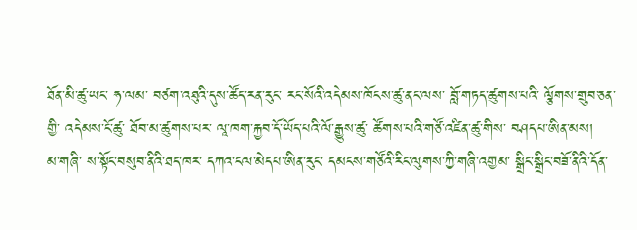ཐོན་མི་ཚུ་ཡང་ ཧ་ལམ་ བཙག་འཐུའི་དུས་ཚོད་རན་རུང་ རང་སོའི་འདེམས་ཁོངས་ཚུ་ནང་ལས་ བློ་གཏད་ཚུགས་པའི་ ལྕོགས་གྲུབ་ཅན་གྱི་ འདེམས་ངོ་ཚུ་ ཐོབ་མ་ཚུགས་པར་ ལཱ་ཁག་རྐྱབ་དོ་ཡོད་པའི་ལོ་རྒྱུས་ཚུ་ ཚོགས་པའི་གཙོ་འཛིན་ཚུ་གིས་ བཤདཔ་ཨིན་མས།
མ་གཞི་ ས་སྟོང་བསུབ་ནིའི་ཐད་ཁར་ དཀའ་ངལ་མེདཔ་ཨིན་རུང་ དམངས་གཙོའི་རིང་ལུགས་ཀྱི་གཞི་འགྱམ་ སྒྲིང་སྒྲིང་བཟོ་ནིའི་དོན་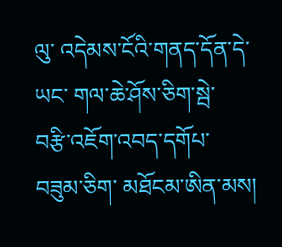ལུ་ འདེམས་ངོའི་གནད་དོན་དེ་ཡང་ གལ་ཆེ་ཤོས་ཅིག་སྦེ་ བརྩི་འཇོག་འབད་དགོཔ་བཟུམ་ཅིག་ མཐོངམ་ཨིན་མས།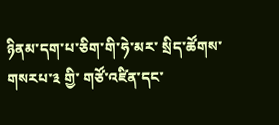ཉིནམ་དག་པ་ཅིག་གི་ཧེ་མར་ སྲིད་ཚོགས་གསརཔ་༣ གྱི་ གཙོ་འཛིན་དང་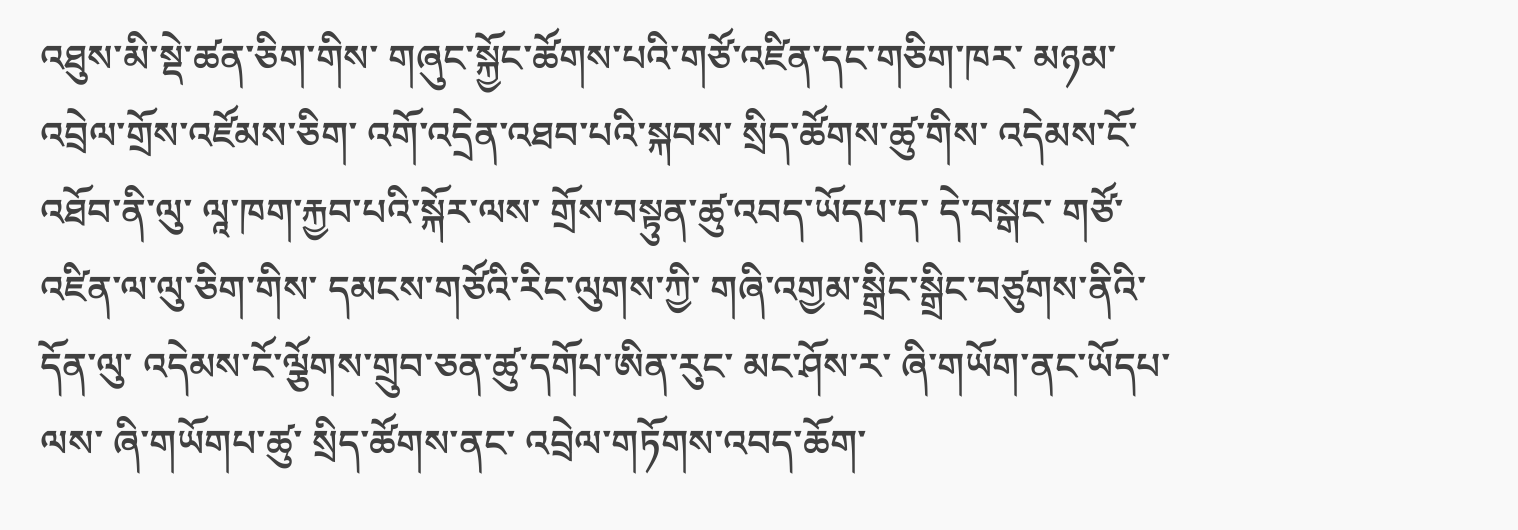འཐུས་མི་སྡེ་ཚན་ཅིག་གིས་ གཞུང་སྐྱོང་ཚོགས་པའི་གཙོ་འཛིན་དང་གཅིག་ཁར་ མཉམ་འབྲེལ་གྲོས་འཛོམས་ཅིག་ འགོ་འདྲེན་འཐབ་པའི་སྐབས་ སྲིད་ཚོགས་ཚུ་གིས་ འདེམས་ངོ་འཐོབ་ནི་ལུ་ ལཱ་ཁག་རྐྱབ་པའི་སྐོར་ལས་ གྲོས་བསྟུན་ཚུ་འབད་ཡོདཔ་ད་ དེ་བསྒང་ གཙོ་འཛིན་ལ་ལུ་ཅིག་གིས་ དམངས་གཙོའི་རིང་ལུགས་ཀྱི་ གཞི་འགྱམ་སྒྲིང་སྒྲིང་བཙུགས་ནིའི་དོན་ལུ་ འདེམས་ངོ་ལྕོགས་གྲུབ་ཅན་ཚུ་དགོཔ་ཨིན་རུང་ མང་ཤོས་ར་ ཞི་གཡོག་ནང་ཡོདཔ་ལས་ ཞི་གཡོགཔ་ཚུ་ སྲིད་ཚོགས་ནང་ འབྲེལ་གཏོགས་འབད་ཆོག་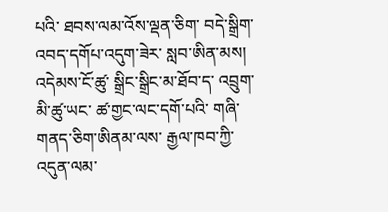པའི་ ཐབས་ལམ་འོས་ལྡན་ཅིག་ བདེ་སྒྲིག་འབད་དགོཔ་འདུག་ཟེར་ སླབ་ཨིན་མས།
འདེམས་ངོ་ཚུ་ སྒྲིང་སྒྲིང་མ་ཐོབ་ད་ འབྲུག་མི་ཚུ་ཡང་ ཚ་གྱང་ལང་དགོ་པའི་ གཞི་གནད་ཅིག་ཨིནམ་ལས་ རྒྱལ་ཁབ་ཀྱི་འདུན་ལམ་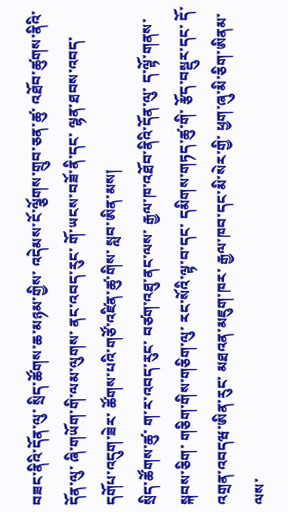བཟང་ནིའི་དོན་ལུ་ སྲིད་ཚོགས་ཆ་མཉམ་གྱིས་ འདེམས་ངོ་ལྕོགས་གྲུབ་ཅན་ཚུ་ འཐོབ་ཚུགས་ནིའི་དོན་ལུ་ ཞི་གཡོག་གི་ལམ་ལུགས་ ནང་འབད་རུང་ གོ་ཡངས་བཟོ་ནི་དང་ ལྷན་ཐབས་འབད་དགོཔ་འདུག་ཟེར་ ཚོགས་པའི་གཙོ་འཛིན་ཚུ་གིས་ སླབ་ཨིན་མས།
སྲིད་ཚོགས་ཚུ་ ག་ར་འབད་རུང་ བཙག་འཐུ་ནང་ལས་ རྒྱལ་ཁ་འཐོབ་ནིའི་དོན་ལུ་ ད་ལྟོ་གནས་སྐབས་ཅིག་ གཅིག་གིས་གཅིག་ལུ་ རང་སོའི་ལྟ་བ་དང་ དམིགས་གཏད་ཚུ་གི་ རྩོད་བསྡུར་དང་ དོ་འགྲན་འབདཝ་ཨིན་རུང་ མཐའན་མཇུག་ཁར་ རྒྱལ་ཁབ་དང་མི་སེར་གྱི་ ཕྱག་ཞུ་མི་ཅིག་ཨིནམ་ལས་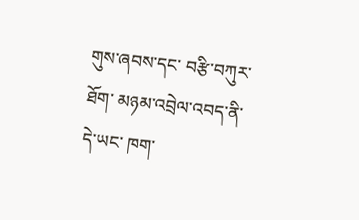གུས་ཞབས་དང་ བརྩི་བཀུར་ཐོག་ མཉམ་འབྲེལ་འབད་ནི་དེ་ཡང་ ཁག་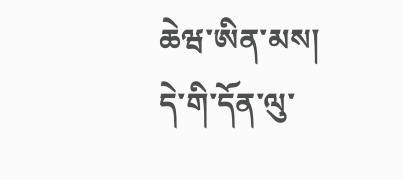ཆེཝ་ཨིན་མས།
དེ་གི་དོན་ལུ་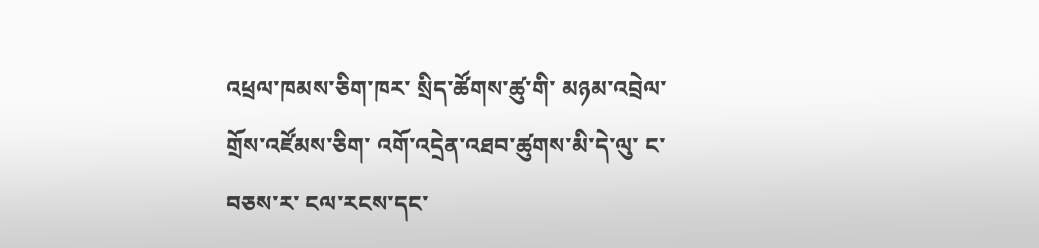འཕྲལ་ཁམས་ཅིག་ཁར་ སྲིད་ཚོགས་ཚུ་གི་ མཉམ་འབྲེལ་གྲོས་འཛོམས་ཅིག་ འགོ་འདྲེན་འཐབ་ཚུགས་མི་དེ་ལུ་ ང་བཅས་ར་ ངལ་རངས་དང་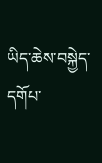ཡིད་ཆེས་བསྐྱེད་དགོཔ་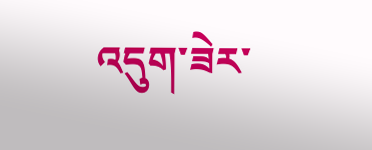འདུག་ཟེར་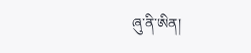ཞུ་ནི་ཨིན།